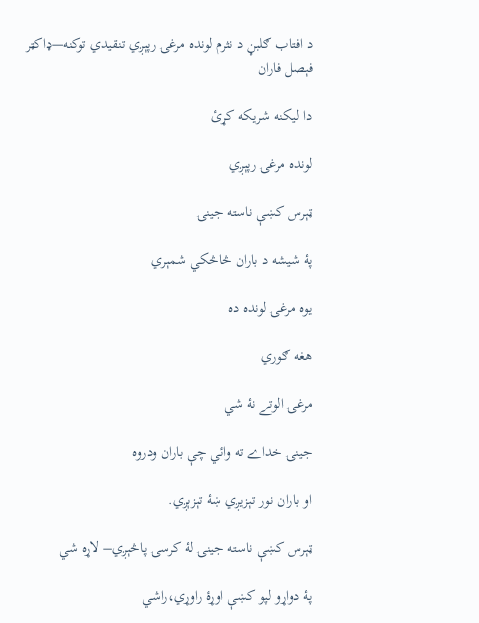د افتاب ګلبڼ د نثرم لونده مرغۍ رپېږي تنقيدي توکنه—ډاکټر فېصل فاران

دا ليکنه شريکه کړئ

لونده مرغۍ رپېږي

ټېرس کښې ناسته جینۍ

پۀ شیشه د باران څاڅکي شمېري

یوه مرغۍ لونده ده

هغه ګوري

مرغۍ الوتے نۀ شي

جینۍ خداے ته وائي چې باران ودروه

او باران نور تېزیږي ښۀ تېزېږي.

ټېرس کښې ناسته جینۍ لۀ کرسۍ پاڅېږي– لاړه شي

پۀ دواړو لپو کښې اوړۀ راوړي،راشي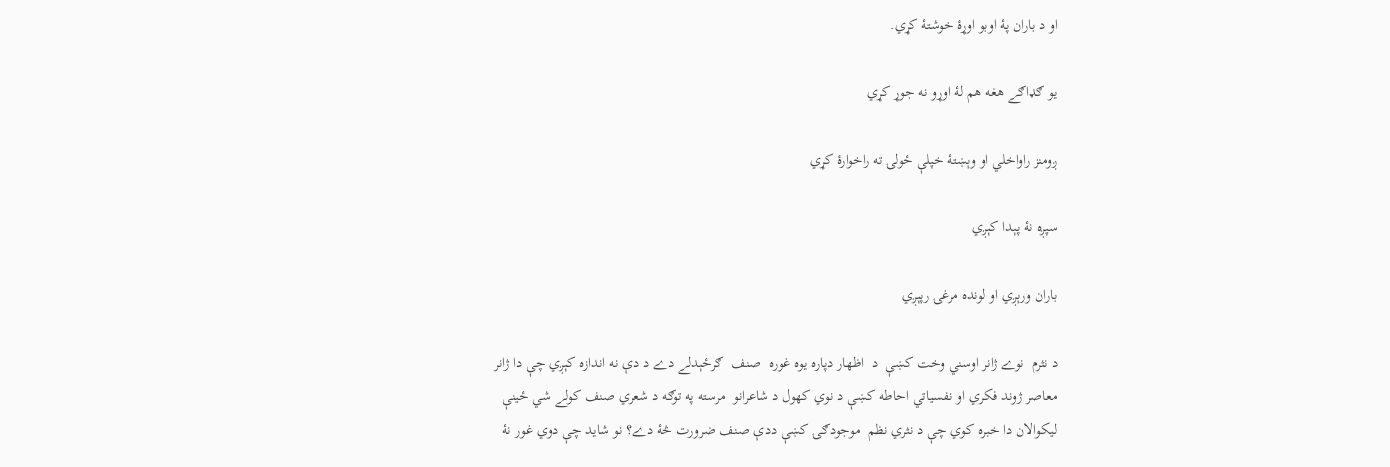او د باران پۀ اوبو اوړۀ خوشتۀ کړي.

یو ګډاګے هغه هم لۀ اوړو نه جوړ کړي

ږومنز راواخلي او وېښتۀ خپلې ځولۍ ته راخوارۀ کړي

سپږه نۀ پېدا کېږي

باران ورېږي او لونده مرغۍ رپېږي

د نثرم  نوے ژانر اوسني وخت کښې  د  اظهار دپاره يوه غوره  صنف  ګرځېدلے دے د دې نه اندازه کېږي چې دا ژانر معاصر ژوند فکري او نفسياتي احاطه کښې د نوي کهول د شاعرانو  مرسته په توګه د شعري صنف کولے شي ځينې ليکوالان دا خبره کوي چې د نثري نظم  موجودګۍ کښې ددې صنف ضرورت څۀ دے؟ نو شايد چې دوي غور نۀ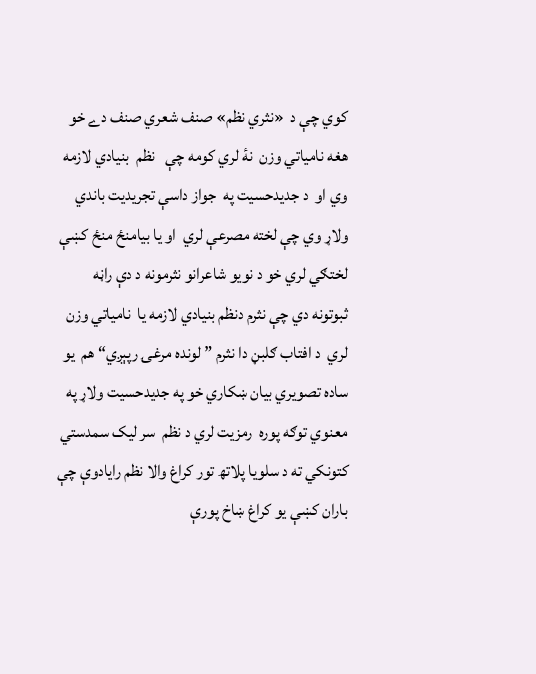کوي چې د  «نثري نظم» صنف شعري صنف دے خو هغه نامياتي وزن  نۀ لري کومه چې   نظم  بنيادي لازمه وي او  د جديدحسيت په  جواز داسې تجريديت باندي ولاړ وي چې لخته مصرعې لري  او يا بيامنځ منځ کښې لختګي لري خو د نويو شاعرانو نثرمونه د دې راڼه ثبوتونه دي چې نثرم دنظم بنيادي لازمه يا  نامياتي وزن لري  د افتاب ګلبڼ دا نثرم ” لونده مرغۍ رپېږي“ هم  يو ساده تصويري بيان ښکاري خو په جديدحسيت ولاړ په معنوي توګه پوره  رمزيت لري د نظم  سر ليک سمدستي کتونکي ته د سلويا پلاتھ تور کراغ والا نظم رايادوې چې باران کښې يو کراغ ښاخ پورې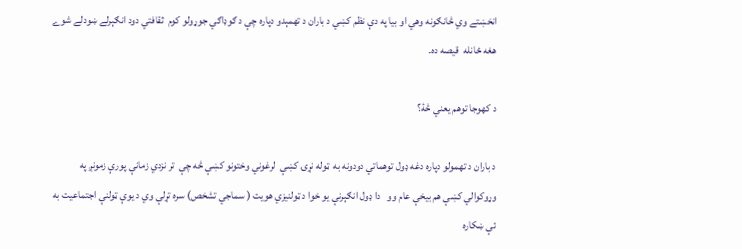انخښتے وي څانګونه وهي او بيا په دې نظم کښي د باران د تهمېدو دپاره چې د ګوډاګي جوړولو کوم  ثقافتي دود انګېرلے ښودلے شوے  هغه ځانله  قيصه ده۔

د کهوجا توهم يعني څۀ؟

د باران د تهمولو دپاره دغه ډول توهماتي دودونه به  ټوله نړۍ کښې  لرغوني وختونو کښې څه چې  تر نزدي زمانې پورې زمونږ په وړوکوالي کښې هم بيخې عام وو   دا ډول انګېرنې يو خوا د ټولنيزي هويت ( سماجي تشخص) سره تړلې وي د يوې ټولنې اجتماعيت به ئې ښکاره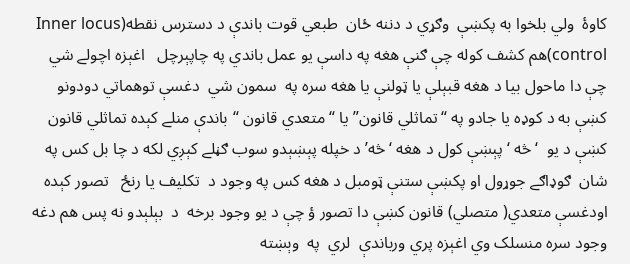کاوۀ  ولي بلخوا به پکښې  وګړي د دننه ځان  طبعي قوت باندې د دسترس نقطه(Inner locus control)هم کشف کوله چې ګنې هغه په داسې يو عمل باندي په چاپېرچل   اغېزه اچولے شي چې دا ماحول بيا د هغه‌ قبېلې يا ټولنې يا هغه سره په  سمون شي  دغسې توهماتي دودونو کښې به د کوډه يا جادو په “تماثلي قانون” يا “متعدي قانون “باندې منلے کېده تماثلي قانون کښې د يو  ‘ څه ‘ پېښې کول د هغه ‘څه’ د خپله پېښېدو سوب ګڼلے کېږي لکه د چا بل کس په  شان  ګوډاګے جوړول او پکښې ستنې ټومبل د هغه کس په وجود د  تکليف يا رنځ   تصور کېده  اودغسې متعدي( متصلي) قانون کښې دا تصور ؤ چې د يو وجود برخه  د  بېلېدو نه پس هم دغه وجود سره منسلک وي اغېزه پري ورباندې  لري  په  وېښته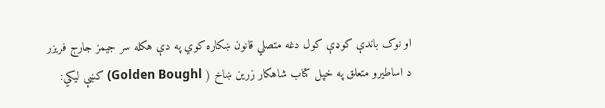او نوک باندې کوډې کول دغه متصلي قانون ښکاره کوي په دې هکله سر جيمز جارج فريزر د اساطيرو متعلق په خپل کتاب شاهکار زرين ښاخ ( Golden Boughl) کښې ليکي: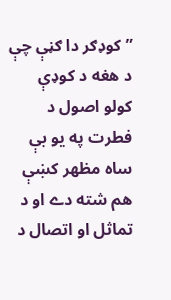” کوډګر دا ګڼې چې د هغه د کوډې کولو اصول د فطرت په يو بې ساه مظهر کښې هم شته دے او د تماثل او اتصال د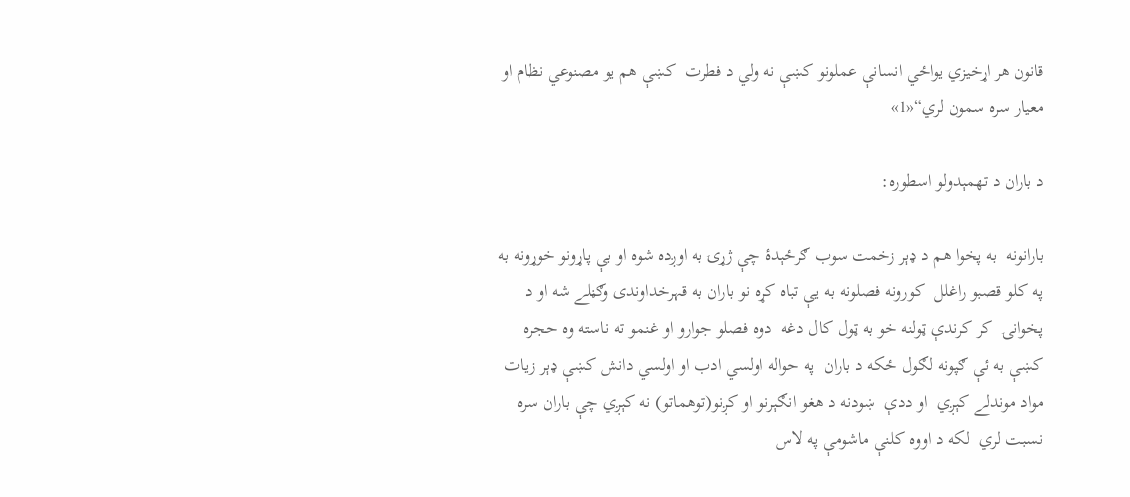قانون هر اړخيزي يواځي انسانې عملونو کښې نه ولي د فطرت  کښې هم يو مصنوعي نظام او معيار سره سمون لري“«1»

د باران د تهمېدولو اسطوره:

بارانونه  به پخوا هم د ډېر زخمت سوب ګرځېدۀ چې ژړۍ به اوږده شوه او بې پاړونو خوړونه به په کلو قصبو راغلل  کورونه فصلونه به يې تباه کړه نو باران به قہرخداوندی وګڼلے شه او د  پخوانۍ  کر کرندې ټولنه خو به ټول کال دغه  دوه فصلو جوارو او غنمو ته ناسته وه حجره کښې به ئې ګپونه لګول ځکه د باران  په حواله اولسي ادب او اولسي دانش کښې ډېر زيات مواد موندلے کېږي  او ددې  ښودنه د هغو انګېرنو او کږنو(توهماتو) نه کېږي چې باران سره نسبت لري  لکه د اووه کلنې ماشومې په لاس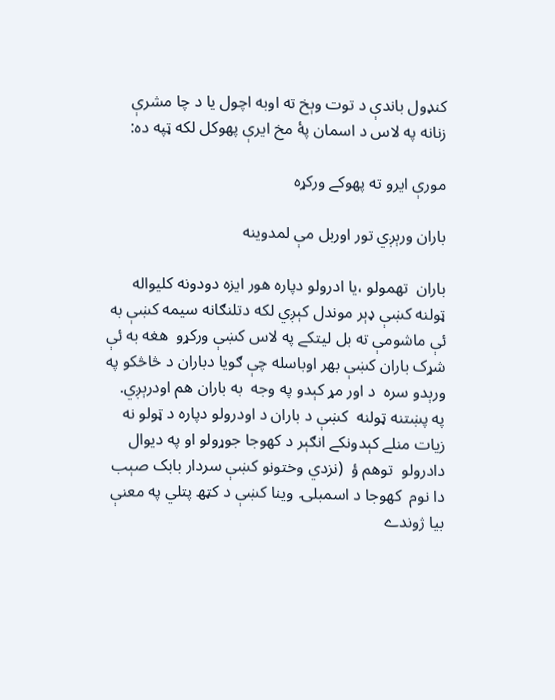کنډول باندې د توت وېخ ته اوبه اچول يا د چا مشرې زنانه په لاس د اسمان پۀ مخ ايرې پهوکل لکه ټپه ده:

مورې ايرو ته پهوکے ورکړه

باران ورېږي تور اوربل مې لمدوينه

باران  تهمولو ،يا ادرولو دپاره هور ايزه دودونه کليواله ټولنه کښې ډېر موندل کېږي لکه دتلنګانه سيمه کښې به ئې ماشومې ته بل ليتکے په لاس کښې ورکړو  هغه به ئې شړک باران کښې بهر اوباسله چې ګويا دباران د څاڅکو په ورېدو سره  د اور مړ کېدو په وجه  به باران هم اودرېږي.  په پښتنه ټولنه  کښې د باران د اودرولو دپاره د ټولو نه زيات منلے کېدونکے انګېر د کهوجا جوړولو او په ديوال دادرولو  توهم ؤ  (نزدي وختونو کښې سردار بابک صېب دا نوم  کهوجا د اسمبلۍ  وينا کښې د کټھ پتلي په معنې  بيا ژوندے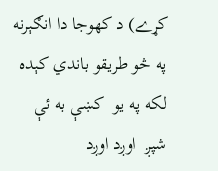کړے) د کهوجا دا انګېرنه په څو طريقو باندي کېده لکه په يو  کښې به ئې   شپږ  اوږد اوږد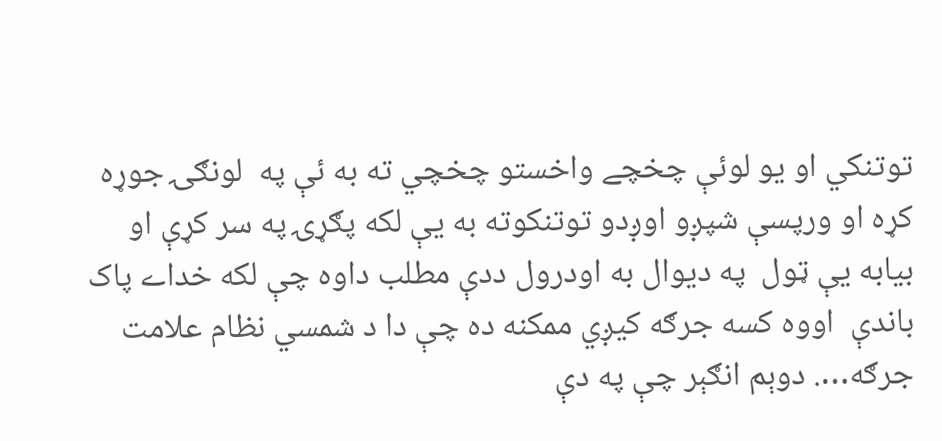توتنکي او يو لوئې چخچے واخستو چخچي ته به ئې په  لونګۍ جوړه کړه او ورپسې شپږو اوږدو توتنکوته به يې لکه پګړۍ په سر کړې او بيابه يې ټول  په ديوال به اودرول ددې مطلب داوه چې لکه خداے پاک باندې  اووه کسه جرګه کيږي ممکنه ده چې دا د شمسي نظام علامت  جرګه…. دوېم انګېر چې په دې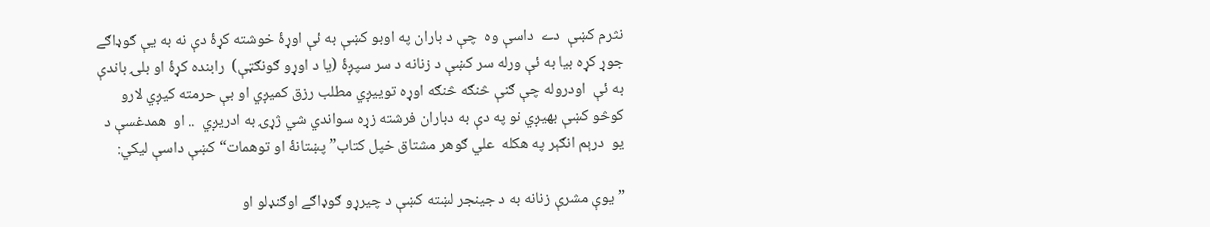نثرم کښې  دے  داسې وه  چې د باران په اوبو کښې به ئې اوړۀ خوشته کړۀ دې نه به يې ګوډاګے جوړ کړه بيا به ئې ورله سر کښې د زنانه د سر سپږۀ (يا د اوړو ګونګټې)  رابنده کړۀ او بلۍ باندې به ئې  اودروله چې ګنې څنګه څنګه اوړه توييږي مطلب رزق کميږي او بې حرمته کيږي لارو کوڅو کښې بهيږي نو په دې به دباران فرشته زړه سواندي شي ژړۍ به ادريږي  .. او  همدغسې د يو  درېم انګېر په هکله  علي ګوهر مشتاق خپل کتاب” پښتانۀ او توهمات“ کښې داسې ليکي:

” يوې مشرې زنانه به د جينجر لښته کښې د چيرړو ګوډاګے اوګنډلو او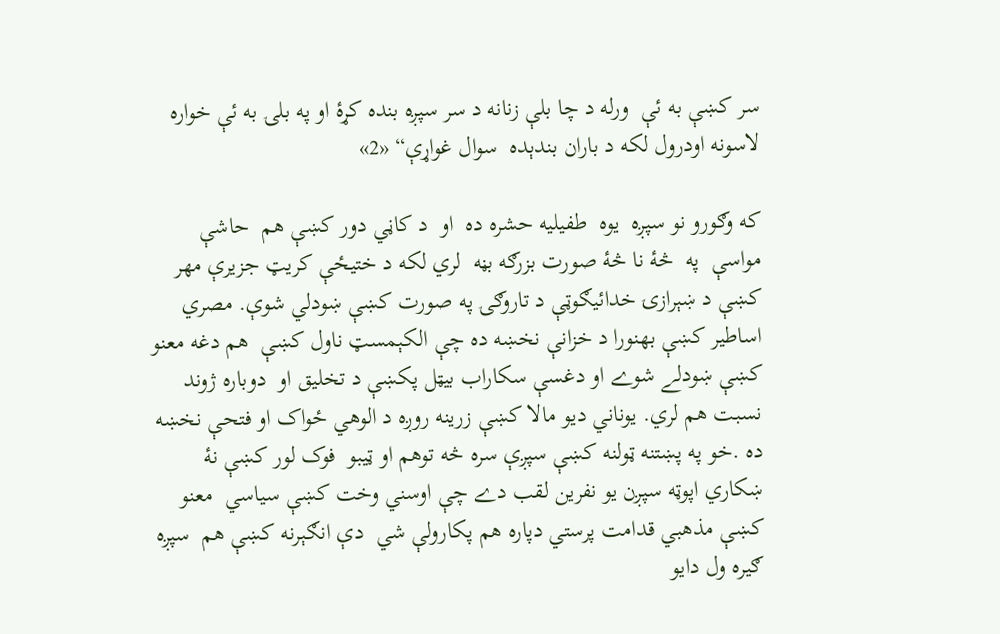سر کښې به ئې  ورله د چا بلې زنانه د سر سپږه بنده کړۀ او په بلۍ به ئې خواره لاسونه اودرول لکه د باران بندېده  سوال غواړې“ «2»

که وګورو نو سپږه  يوه  طفيليه حشره ده  او  د کاڼي دور کښې هم  حاشې مواسې  په  څۀ نا څۀ صورت بزرګه بڼه  لري لکه د ختيځې کريټ جزيرې مهر کښې د ښېرازۍ خدائيګوټې د تاروګۍ په صورت کښې ښودلي شوې. مصري اساطير کښې بهنورا د خزانې نخښه ده چې الکېمسټ ناول کښې  هم دغه معنو کښې ښودلے شوے او دغسې سکاراب بيټل پکښې د تخليق او  دوباره ژوند نسبت هم لري. يوناني ديو مالا کښې زرينه روږه د الوهي ځواک او فتحې نخښه ده .خو په پښتنه ټولنه کښې سپږې سره څه توهم او ټيبو  فوک لور کښې نۀ ښکاري اپوټه سپږن يو نفرين لقب دے چې اوسني وخت کښې سياسي  معنو کښې مذهبي قدامت پرستي دپاره هم پکارولې شي  دې انګېرنه کښې هم  سپږه ګيره ول دايو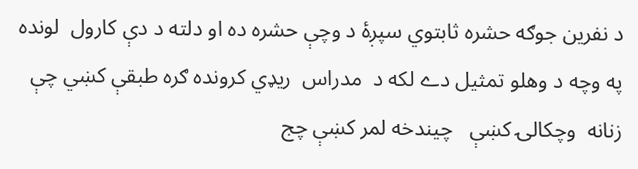د نفرين جوګه حشره ثابتوي سپږۀ د وچې حشره ده او دلته د دې کارول  لونده په وچه د وهلو تمثيل دے لکه د  مدراس  ريډي کرونده ګره طبقې کښي چې  زنانه  وچکالۍ کښې   چيندخه لمر کښې چج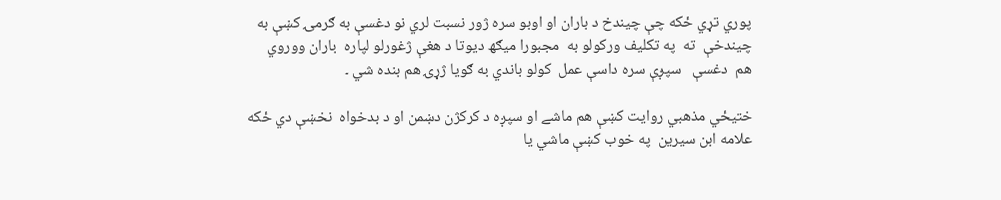پوري تړي ځکه چې چيندخ د باران او اوبو سره ژور نسبت لري نو دغسې به ګرمۍ کښې به  چيندخې  ته  په تکليف ورکولو به  مجبورا ميګھ دیوتا د هغې ژغورلو لپاره  باران ووروي  هم  دغسې   سپږې سره داسې عمل  کولو باندي به ګويا ژړۍ هم بنده شي ۔

ختيځي مذهبي روايت کښې هم ماشے او سپږه د کرکژن دښمن او د بدخواه  نخښې دي ځکه علامه ابن سيرين  په خوب کښې ماشي يا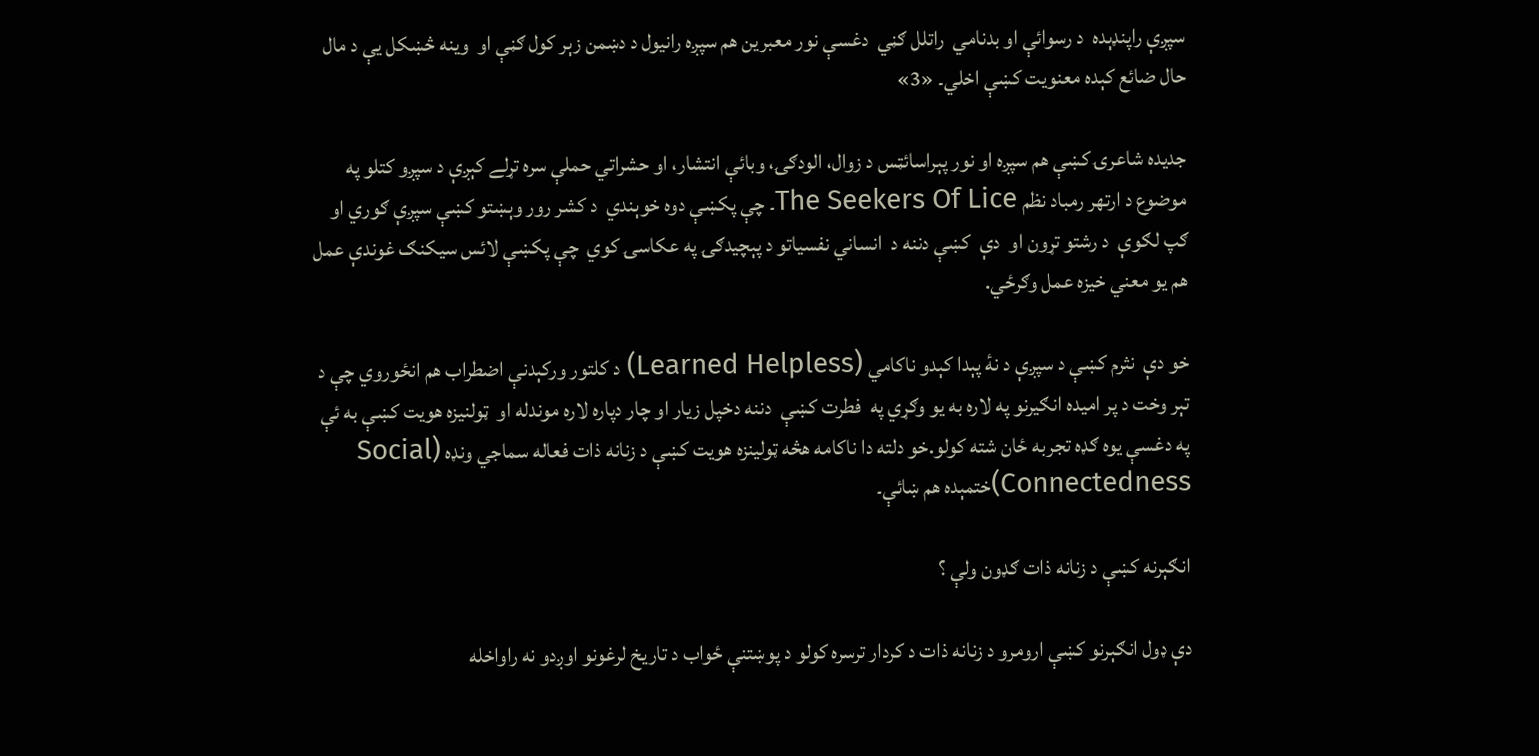سپږې راپنډېده  د رسوائې او بدنامي  راتلل ګڼي  دغسې نور معبرين هم سپږه رانيول د دښمن زېر کول ګڼې او  وينه څښکل يې د مال حال ضائع کېده معنويت کښې اخلي۔ «3»

جديده شاعرۍ کښې هم سپږه او نور پېراسائټس د زوال، الودګۍ، وبائې انتشار، او حشراتي حملې سره تړلے کېږې د سپږو کتلو په موضوع د ارتهر رمباد نظم The Seekers Of Lice۔ چې پکښې دوه خوېندي  د کشر رور وېښتو کښې سپږې ګوري او ګپ لګوې  د رشتو تړون او  دې  کښې ‌دننه د  انساني نفسياتو د پېچيدګۍ په عکاسۍ کوي  چې پکښې لائس سيکنګ غوندې عمل هم يو معني خیزه عمل وګرځي.

خو دې  نثرم کښې د سپږې د نۀ پېدا کېدو ناکامي (Learned Helpless) د کلتور ورکېدنې اضطراب هم انځوروي چې د تېر وخت د پر اميده انګيرنو په لاره به يو وګړي په  فطرت کښې  دننه دخپل زيار او چار دپاره لاره موندله او  ټولنيزه هويت کښې به ئې په دغسې يوه ګډه تجربه ځان شته کولو.خو دلته دا ناکامه هڅه ټولينزه هويت کښې د زنانه ذات فعاله سماجي ونډه (Social Connectedness)ختمېده هم ښائې۔

انګېرنه کښې د زنانه ذات ګډون ولې ؟

دې ډول انګېرنو کښې ارومرو د زنانه ذات د کردار ترسره کولو د پوښتنې ځواب د تاريخ لرغونو اوږدو نه راواخله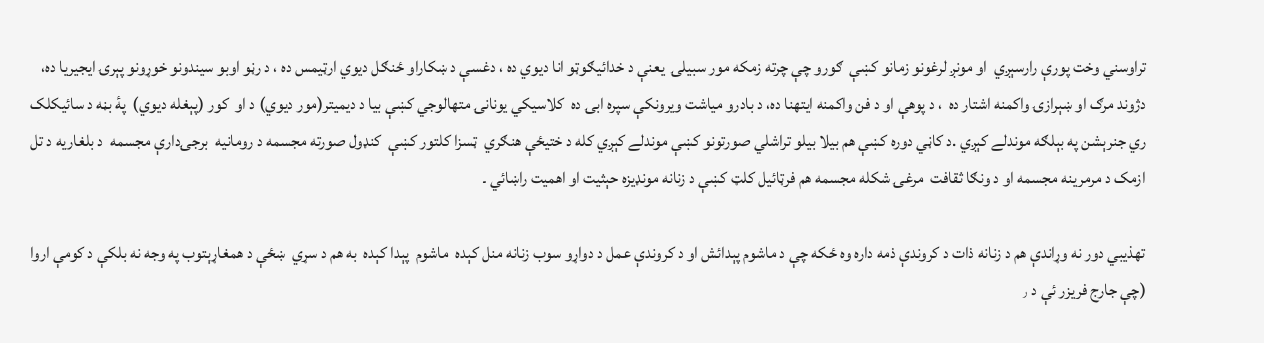تراوسني وخت پورې رارسېږي  او مونږ لرغونو زمانو کښې  ګورو چې چرته زمکه مور سبيلۍ  يعنې د خدائيګوټو انا ديوي ده ، دغسې د ښکاراو ځنګل ديوي ارټيمس ده ، د رڼو اوبو سيندونو خوړونو پېرۍ ايجيريا ده، دژوند مرګ او ښېرازۍ واکمنه اشتار ده  ، د پوهې او د فن واکمنه ايتهنا ده، د بادرو مياشت ويرونکې سپره ابۍ ده  کلاسيکي يونانۍ متهالوجي کښې بيا د ديميتر(مور ديوي) د او  کور (پېغله ديوي)  پۀ بڼه د سائيکلک ري جنرېشن په بېلګه موندلے کېږي .د کاڼي دوره کښې هم بيلا بيلو تراشلي صورتونو کښې موندلے کېږي کله د ختيځې هنګري  ټسزا کلتور کښې  کنډول صورته مجسمه د رومانيه  برجۍدارې مجسمه  د بلغاريه د تل ازمک د مرمرينه مجسمه او د ونګا ثقافت  مرغۍ شکله مجسمه هم فرټائيل کلټ کښې د زنانه مونډيزه حېثيت او اهميت راښائي ۔

تهذيبي دور نه وړاندې هم د زنانه ذات د کروندې ذمه داره وه ځکه چې د ماشوم پېدائش او د کروندې عمل د دواړو سوب زنانه منل کېده  ماشوم  پېدا کېده  به هم د سړي  ښځې د همغاړېتوب په وجه نه بلکې د کومې اروا  (چې جارج فريزر ئې د ٫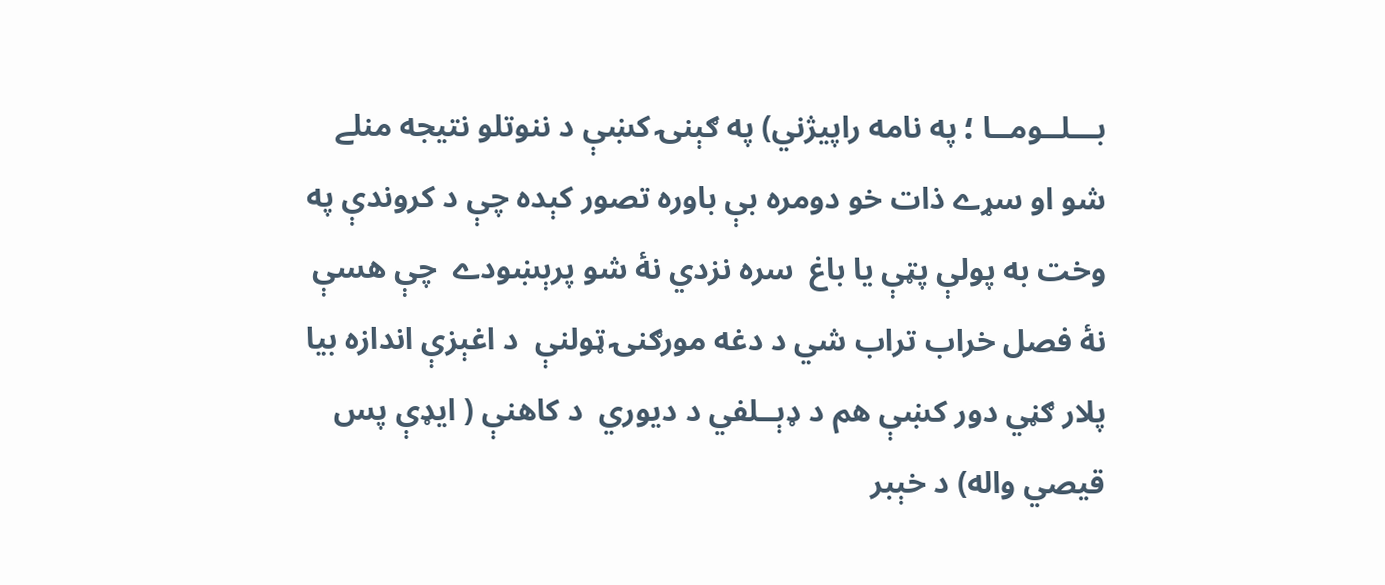بـــلــومــا ؛ په نامه راپيژني) په ګېنۍ کښې د ننوتلو نتيجه منلے شو او سړے ذات خو دومره بې باوره تصور کېده چې د کروندې په وخت به پولې پټې يا باغ  سره نزدي نۀ شو پرېښودے  چې هسې نۀ فصل خراب تراب شي د دغه مورګنۍ ټولنې  د اغېزې اندازه بيا پلار ګڼي دور کښې هم د ډېــلفي د ديوري  د کاهنې ( ايډې پس قيصي واله) د خېبر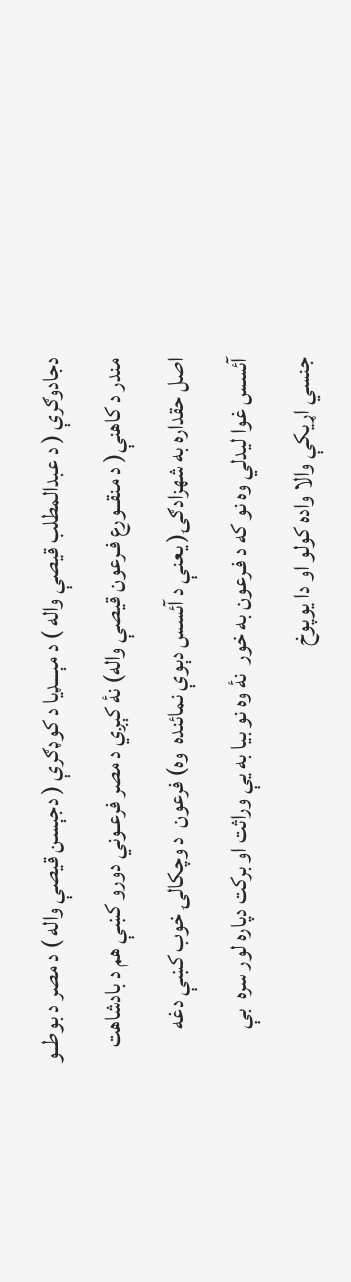دجادوګرې ( د عبدالمطلب قيصې واله ) د مېـــډيا د کوډګرې ( دجېسن قيصې واله ) د مصر د بوطــو مندر د کاهنې( د منقــورع فـرعون قيصې واله) نۀ کېږي د مصر فرعـوني دورو کښې هم د بادشاهت اصل حقداره به شهزادګۍ( يعنې د آئسس دېوې نمائنده  وه) فرعون  د وچکالۍ خوب کښې دغه آئسس غوا ليدلي وه نو که د فـرعون به خور  نۀ وه نو بيا به يې وراثت او برکت دپاره لور سره  بې‌ جنسي اړيکې والا واده کولو او دا يوپوخ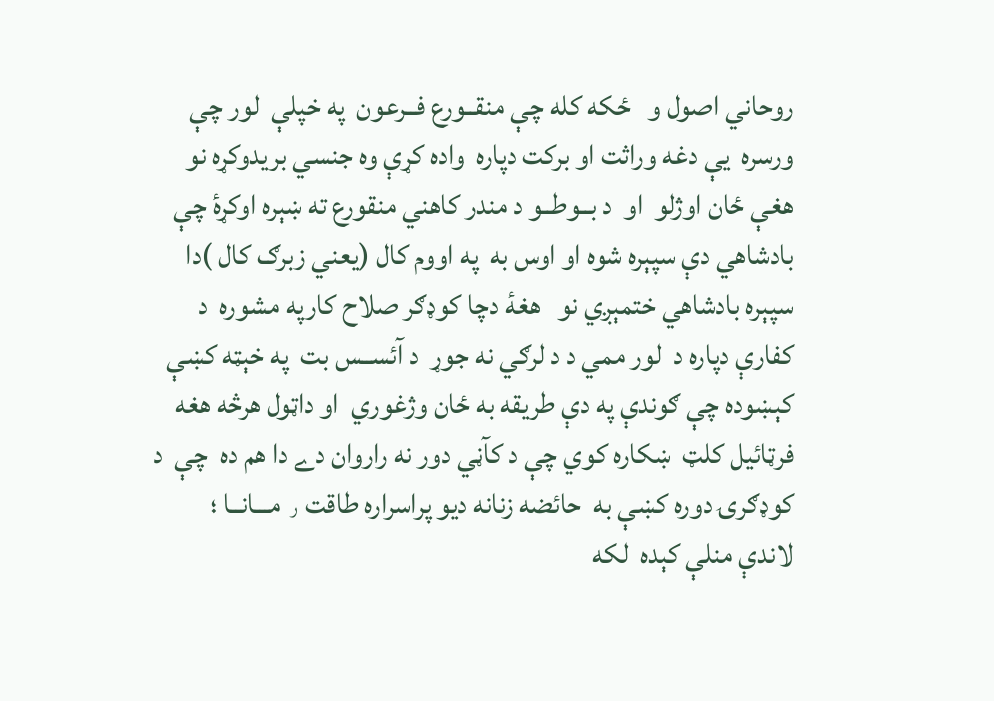روحاني اصول و   ځکه کله چې منقــورع فــرعون  په خپلې  لور چې ورسره  يې دغه وراثت او برکت دپاره  واده کړې وه جنسي بريدوکړه نو هغې ځان اوژلو  او  د بــوطــو د مندر کاهني منقورع ته ښېره اوکړۀ چې بادشاهي دې سپېره شوه او اوس به  په اووم کال (يعني زبرګ کال )دا سپېره بادشاهي ختمېږي نو   هغۀ دچا کوډګر صلاح کارپه مشوره  د کفارې دپاره د  لور ممي د د لرګي نه جوړ  د آئســس بت  په خېټه کښې کېښوده چې ګوندې په دې طريقه به ځان وژغوري  او داټول هرڅه هغه  فرټائيل کلټ  ښکاره کوي چې د کآڼي دور نه راروان دے دا هم ده  چې  د  کوډګرۍ دوره کښې به  حائضه زنانه ديو پراسراره طاقت ٫ مـــانــا ؛ لاندې منلې کېده  لکه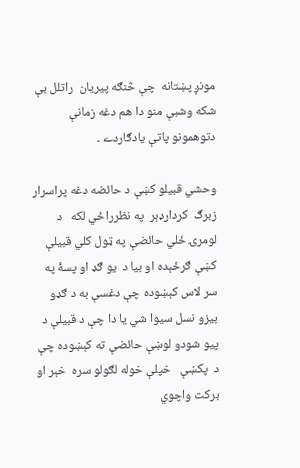مونږ پښتانه  چې څنګه پيريان  راتلل بې شکه وشبې منو دا هم دغه زمانې دتوهمونو پاتې يادګاردے ۔

وحشي قبيلو کښې د حائضه دغه پراسرار زبرګ  کردارډېر  په نظرراځي لکه   د لومرۍ ځلي حائضې په ټول کلي قبيلې کښې ګرځېده او بيا د  يو ګډ او پسۀ په سر لاس کېښوده چې دغسې به د ګډو بيزو نسل سيوا شي يا دا چې د قبیلې ‌د پيو شودو لوښې حائضې ته کېښوده چې  د  پکښې   خپلې خوله لګولو سره  خېر او برکت واچوي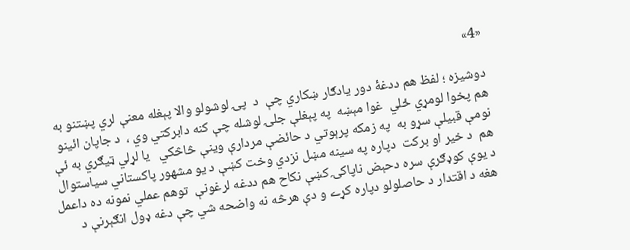«4»

دوشيزه ؛ لفظ هم ددغۀ دور يادګار ښکاري چې  د  پۍ لوشولو والا پېغله معنې لري پښتنو به هم پخوا لومړي ځلي  غوا مېښه  په پېغلې جلۍ لوشله چې کنه دابرکتي وي ،  د جاپان ائينو نومې قبيلې سړو به  په زمکه پرېوتي د حائضې مردارې وينې څاڅکي   يا لړلي ټيګري به ئې هم  د خير او برکت  دپاره په سينه مښل نزدي وخت کښې د يو مشهور پاکستاني سياستوال د يوې کوډګرې سره دحېض ناپاکۍ کښې نکاح هم ددغه لرغونې  توهم عملي نمونه ده داعمل هغه د اقتدار د حاصلولو دپاره کړے و دې هرڅه نه واضحه شي چې دغه ډول انګېرنې د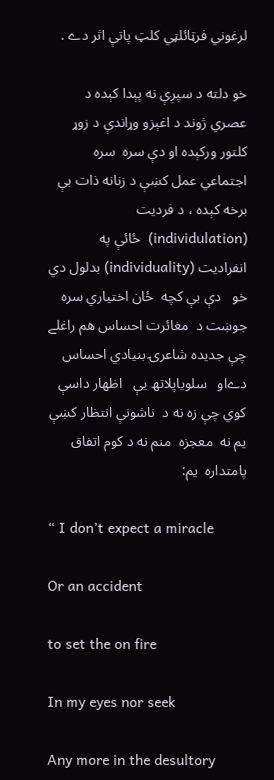لرغوني فرټائلټي کلټ پاتې اثر دے .

خو دلته د سپږې نه پېدا کېده د عصري ژوند د اغېزو وړاندې د زوړ کلتور ورکېده او دې سره  سره اجتماعي عمل کښې د زنانه ذات بې برخه کېده ، د فرديت (individulation)  ځائې په  انفراديت (individuality) بدلول دي  خو   دې بې کچه  ځان اختياري سره  جوښت د  مغائرت احساس هم راغلے چې جديده شاعرۍ بنيادي احساس دےاو   سلویاپلاتھ يې   اظهار داسې کوي چې زه نه د  ناشونې انتظار کښې يم نه  معجزه  منم نه د کوم اتفاق پامتداره  يم:

“ I don’t expect a miracle

Or an accident

to set the on fire

In my eyes nor seek

Any more in the desultory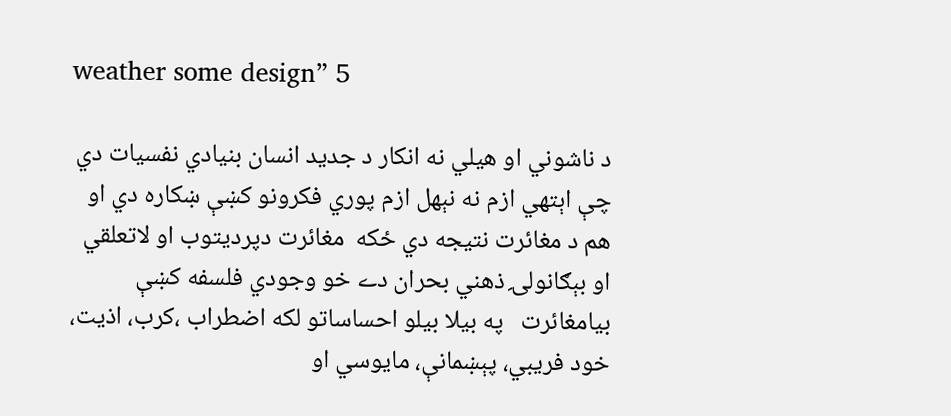weather some design” 5

د ناشوني او هيلي نه انکار د جديد انسان بنيادي نفسيات دي چې اېتهي ازم نه نېهل ازم پوري فکرونو کښې ښکاره دي او هم د مغائرت نتيجه دي ځکه  مغائرت دپرديتوب او لاتعلقي او بېګانولۍ ذهني بحران دے خو وجودي فلسفه کښې بيامغائرت   په بيلا بيلو احساساتو لکه اضطراب ،کرب، اذيت، خود فريبي، پېښمانې، مايوسي او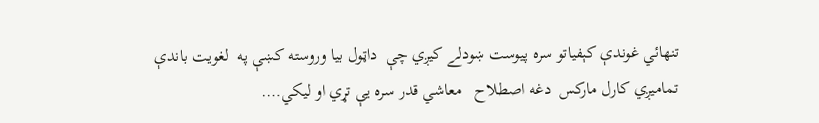تنهائي غوندې کېفياتو سره پيوست ښودلے کيږي چې  داټول بيا وروسته کښې په  لغويت باندې تماميږي کارل مارکس  دغه اصطلاح   معاشي قدر سره يې تړي او ليکي….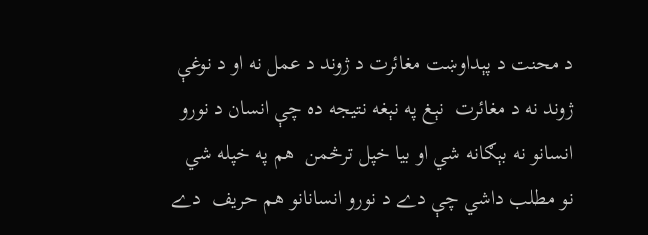د محنت د پېداوښت مغائرت د ژوند د عمل نه او د نوغې ژوند نه د مغائرت  نېغ په نېغه نتيجه ده چې انسان د نورو انسانو نه بېګانه شي او بيا خپل ترڅمن  هم په خپله شي نو مطلب داشي چې دے د نورو انسانانو هم حريف  دے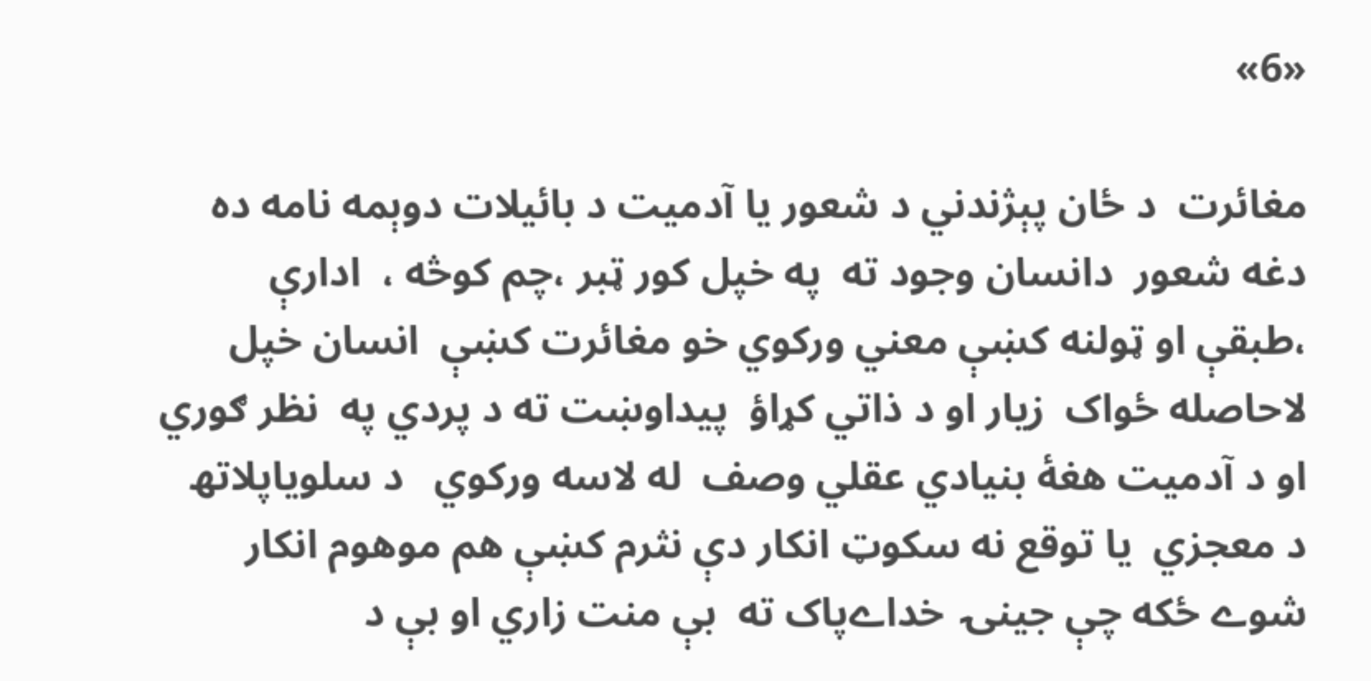«6»

مغائرت  د ځان پېژندني د شعور يا آدميت د بائيلات دوېمه نامه ده  دغه شعور  دانسان وجود ته  په خپل کور ټبر ،چم کوڅه ،  ادارې ،طبقې او ټولنه کښې معني ورکوي خو مغائرت کښې  انسان خپل لاحاصله ځواک  زيار او د ذاتي کړاؤ  پيداوښت ته د پردي په  نظر ګوري  او د آدميت هغۀ بنيادي عقلي وصف  له لاسه ورکوي   د سلوياپلاتھ   د معجزي  يا توقع نه سکوټ انکار دې نثرم کښې هم موهوم انکار شوے ځکه چې جینۍ  خداےپاک ته  بې منت زاري او بې د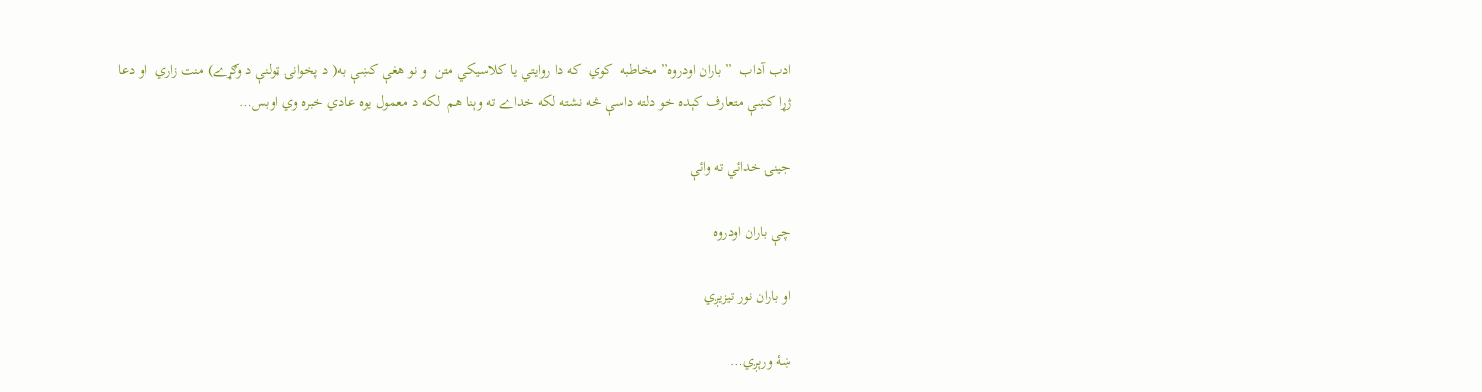ادب آداب  ” باران اودروه” مخاطبه  کوي  که دا روايتي يا کلاسيکي متن  و نو هغې کښې به( د پخوانۍ ټولنې د وګړے) منت زاري  او دعا ژړا کښې متعارف کېده خو دلته داسې څه نشته لکه خداے ته وېنا هم  لکه د معمول يوه عادي خبره وي اوبس…

جينۍ خدائي ته وائې

چې باران اودروه

او باران نور تيزيږي

ښۀ ورېږي…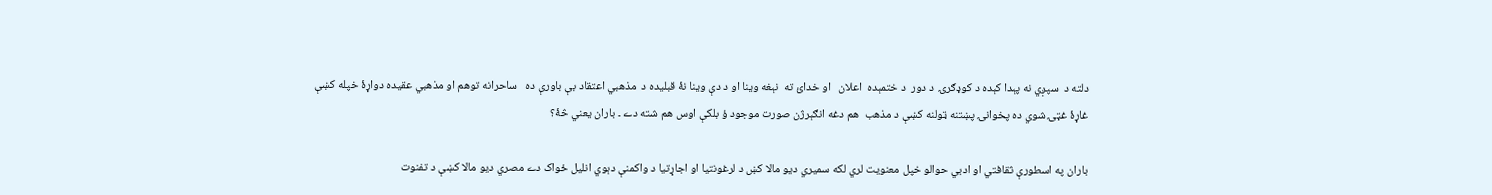دلته د  سپږي نه پېدا کېده د کوډګرۍ  د دور  د ختمېده  اعلان   او خدائ ته  نېغه وينا او د دې وينا نۀ قبليده د  مذهبي اعتقاد بې باورې ده   ساحرانه توهم او مذهبي عقيده دواړۀ خپله کښې غاړۀ غټۍ شوي ده پخوانۍ پښتنه ټولنه کښې د مذهب  هم دغه انګېرژن صورت موجود ؤ بلکې اوس هم شته دے ۔ باران يعني څۀ؟

باران په اسطورې ثقافتي او ادبي حوالو خپل معنويت لري لکه سميري ديو مالا کښ د لرغونتيا او اجاړتيا د واکمنې دېوي انليل ځواک دے مصري ديو مالا کښې د تفنوت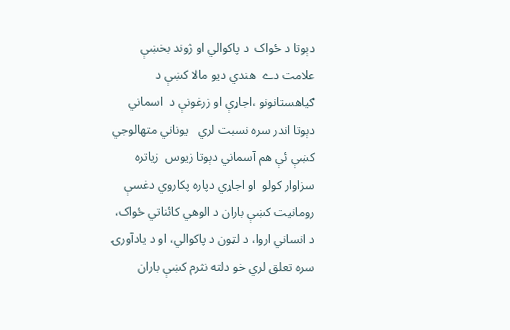دېوتا د ځواک  د پاکوالي او ژوند بخښې علامت دے  هندي ديو مالا کښې د ګياهستانونو ،اجاړې او زرغونې د  اسماني دېوتا اندر سره نسبت لري   يوناني متهالوجي کښې ئې هم آسماني دېوتا زيوس  زياتره سزاوار کولو  او اجاړي دپاره پکاروي دغسې رومانيت کښې باران د الوهي کائناتي ځواک، د انساني اروا، د لټون د پاکوالي، او د يادآورۍ سره تعلق لري خو دلته نثرم کښې باران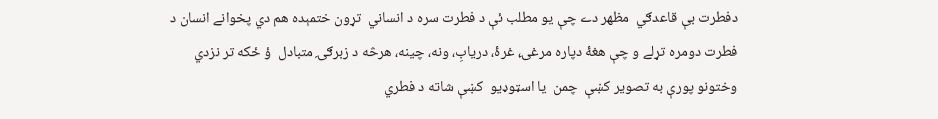دفطرت بې قاعدګي  مظهر دے چې يو مطلب ئې د فطرت سره د انساني  تړون ختمېده هم دي پخوانے انسان د فطرت دومره تړلے و چې هغۀ دپاره مرغۍ، غرۀ، دريابِ، ونه، چينه، هرڅه د زبرګۍ متبادل  ؤ ځکه تر نزدي وختونو پورې به تصوير کښې  چمن  يا اسټوډيو  کښې شاته د فطري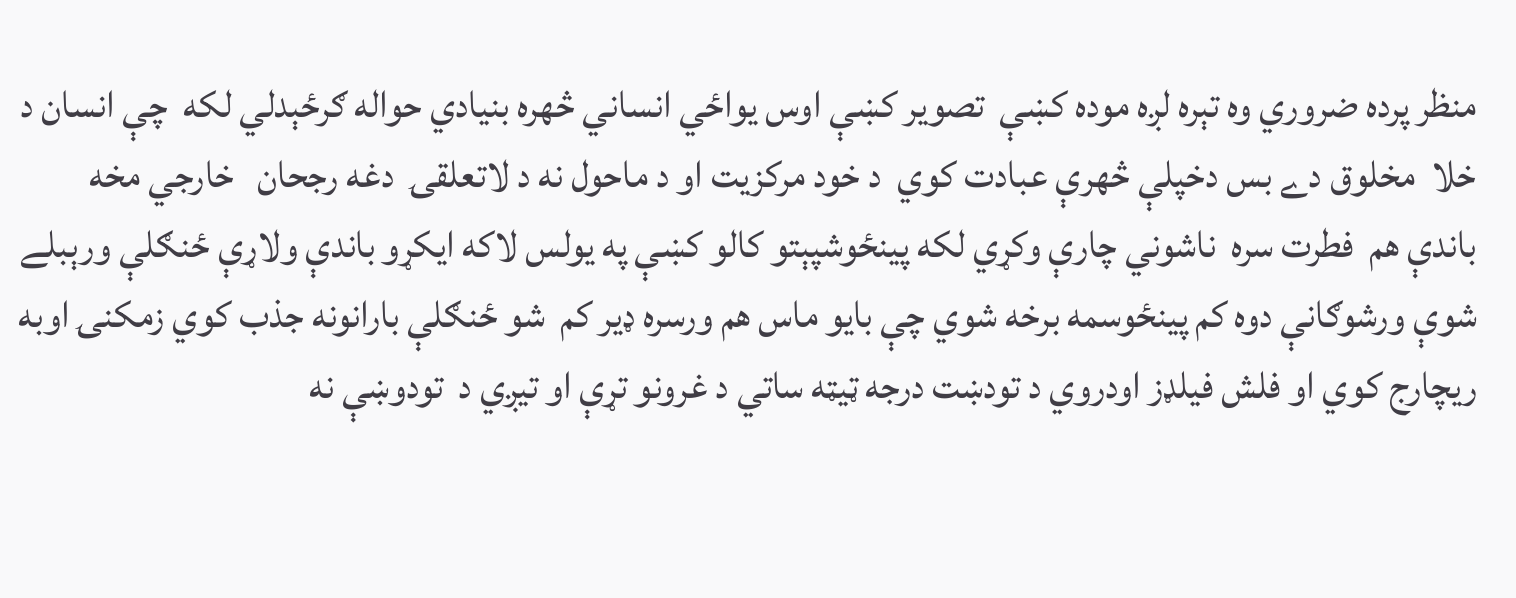منظر پرده ضروري وه تېره لږه موده کښې  تصوير کښې اوس يواځي انساني څهره بنيادي حواله ګرځېدلي لکه  چې انسان د خلا  مخلوق دے بس دخپلې څهرې عبادت کوي  د خود مرکزيت او د ماحول نه د لاتعلقۍ  دغه رجحان   خارجي مخه باندې هم  فطرت سره  ناشوني چارې وکړي لکه پينځوشپېتو کالو کښې په يولس لاکه ايکړو باندې ولاړې ځنګلې ورېبلے شوې ورشوګانې دوه کم پينځوسمه برخه شوي چې بايو ماس هم ورسره ډير کم  شو ځنګلې بارانونه جذب کوي زمکنۍ اوبه ريچارج کوي او فلش فيلډز اودروي د تودښت درجه ټيټه ساتي د غرونو تړې او تيږي د  تودوښې نه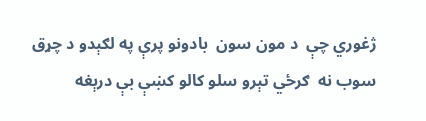ژغوري چې  د مون سون  بادونو پرې په لګېدو د چړق سوب نه  ګرځي تېرو سلو کالو کښې بې درېغه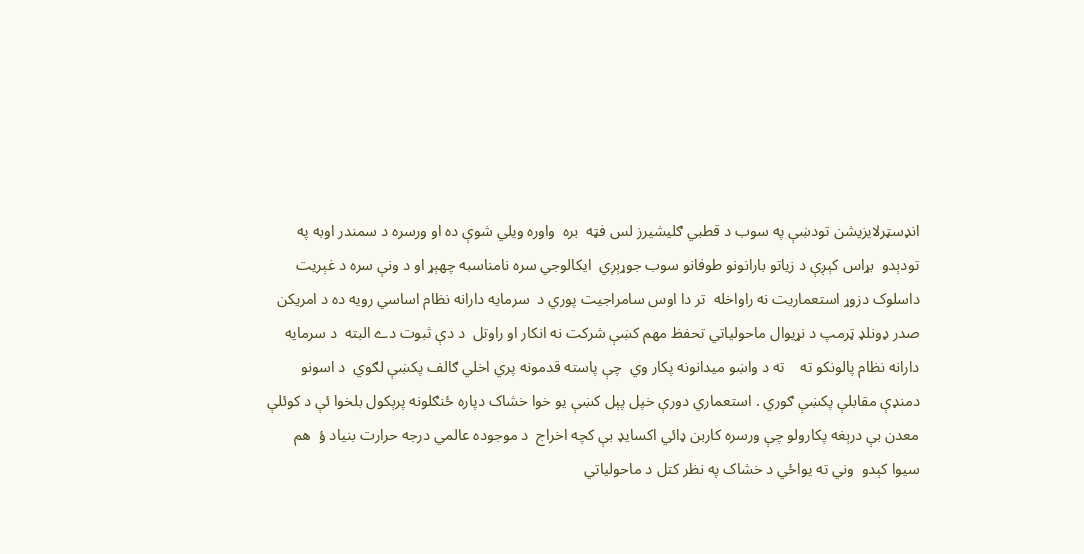انډسټرلايزيشن تودښې په سوب د قطبي ګليشيرز لس فټه  بره  واوره ويلي شوې ده او ورسره د سمندر اوبه په تودېدو  بړاس کېږې د زياتو بارانونو طوفانو سوب جوړېږي  ايکالوجي سره نامناسبه چهېړ او د ونې سره د غېريت داسلوک دزوړ استعماريت نه راواخله  تر دا اوس سامراجيت پوري د  سرمايه دارانه نظام اساسي رويه ده د امريکن صدر ډونلډ ټرمپ د نړيوال ماحولياتي تحفظ مهم کښې شرکت نه انکار او راوتل  د دې ثبوت دے البته  د سرمايه دارانه نظام پالونکو ته    ته د واښو ميدانونه پکار وي  چې پاسته قدمونه پري اخلي ګالف پکښې لګوي  د اسونو دمنډې مقابلې پکښې ګوري . استعماري دورې خپل پېل کښې يو خوا خشاک دپاره ځنګلونه پرېکول بلخوا ئې د کوئلې معدن بې درېغه پکارولو چې ورسره کاربن ډائي اکسايډ بې کچه اخراج  د موجوده عالمي درجه حرارت بنياد ؤ  هم سيوا کېدو ‌ وني ته يواځي د خشاک په نظر کتل د ماحولياتي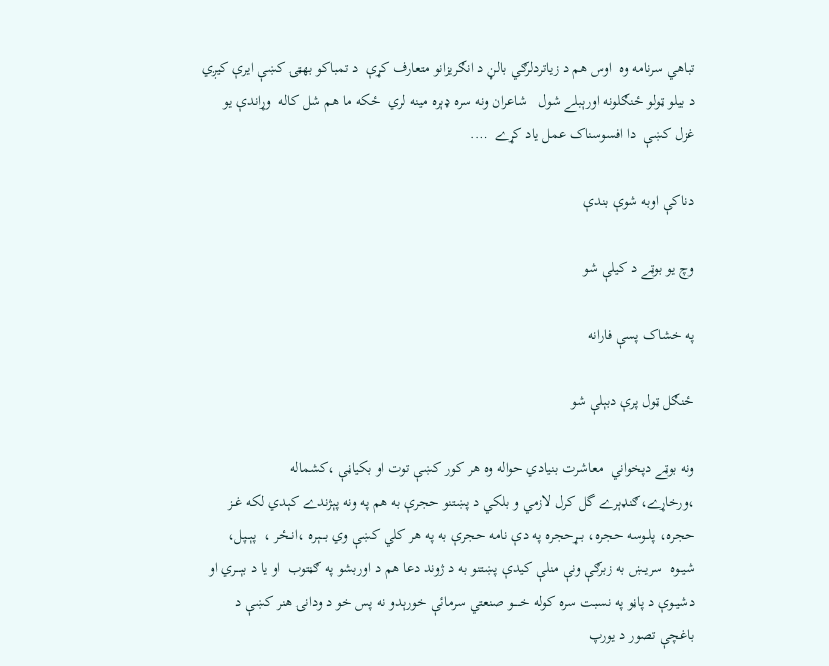تباهي سرنامه وه  اوس هم د زياتردلرګي بالڼ د انګريزانو متعارف کړې  د تمباکو بهټۍ کښې ايرې کيږي د بيلو ټولو ځنګلونه اورېبلے شول   شاعران ونه سره ډېره مينه لري  ځکه ما هم شل کاله  وړاندې يو غزل کښې  دا افسوسناک عمل ياد کړے  ….

دناکې اوبه شوې بندې

وچ يو بوټے د کيلې شو

په خشاک پسې فارانه

ځنګل ټول پرې دبېلې شو

ونه بوټے دپخواني  معاشرت بنيادي حواله وه هر کور کښې توت او بکياڼې ،کشماله ،ورخاړے،ګنډېرے گل کرل لازمي و بلکي د پښتنو حجرې به هم په ونه پېژندے کېدي لکه غــز حجره، پلــوسه حجره، بـــړحجره په دې نامه حجرې به په هر کلي کښې وي بــــېره ،انــځر ،  پېــپل، شيــوه  سریــښ به زبرګې ونې منلې کيدې پښتنو به د ژوند دعا هم د اوربشو په ګڼتوب  او يا د بېـــري او دشيــوې د پاڼو په نسبت سره کوله خـــــو صنعتي سرمائې خورېدو نه پس خو د ودانۍ هنر کښې د باغچې تصور د يورپ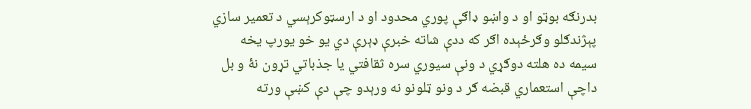بدرنګه بوټو او د واښو ډاګې پوري محدود او د ارسټوکرېسي د تعمير سازي پېژندګلو وګرځېده اګر که ددې شاته خبرې ډېرې دي يو خو يورپ يخه سيمه ده هلته دوګړي د ونې سيوري سره ثقافتي يا جذباتي تړون نۀ و بل  داچې استعماري قبضه ګر د ونو ټلونو نه ورېدو چې دې کښې ورته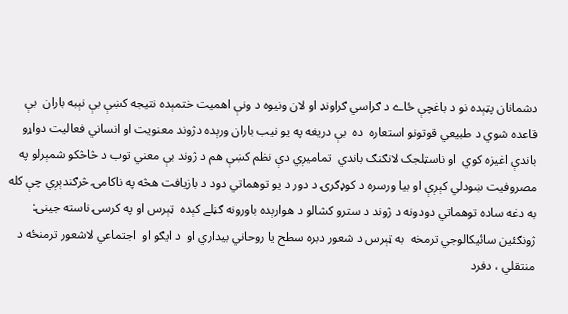دشمانان پټېده نو د باغچې ځاے د ګراسي ګراونډ او لان ونيوه د ونې اهميت ختمېده نتيجه کښې بې نېبه باران  بې قاعده شوي د طبيعي قوتونو استعاره  ده  بې دريغه په يو نيب باران ورېده دژوند معنويت او انساني فعاليت دواړو باندې اغيزه کوي  او ناسټلجک لانګنګ باندي  تماميږي دې نظم کښې هم د ژوند بې معني توب د څاڅکو شمېرلو په مصروفيت ښودلي کېږې او بيا ورسره د کوډګرۍ د دور د يو توهماتي دود د بازيافت هڅه په ناکامۍ څرګندېږي چې کله به دغه ساده توهماتي دودونه د ژوند د سترو کشالو د هوارېده باورونه ګڼلے کېده  ټېرس او په کرسۍ ناسته جينۍ: ژونګئين سائيکالوجي ترمخه  به ټېرس د شعور د‌بره سطح يا روحاني بیداري او  د ايګو او  اجتماعي لاشعور ترمنځه د  منتقلي ، دفرد‌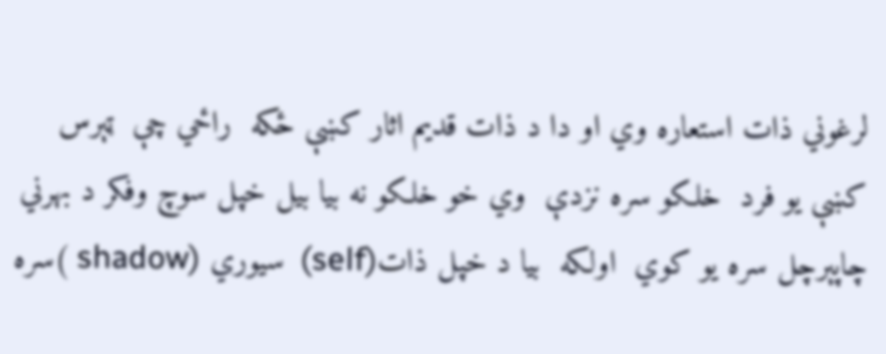لرغوني ذات استعاره وي او دا د ذات قديم اثار کښې ځکه  راځي چې  ټېرس  کښې يو فرد‌  خلکو سره نزدې  وي خو خلکو نه بيا بيل خپل سوچ وفکر د بهرني چاپېرچل سره يو کوي  اولکه  بيا د خپل ذات(self)  سيوري (shadow )سره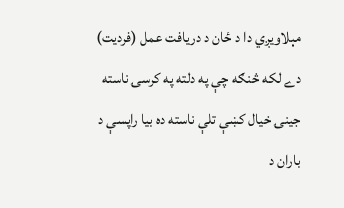مېلاويږي دا د ځان د دریافت عمل (فردیت)  دے لکه څنګه چې په دلته په کرسۍ ناسته جينۍ خيال کښې تلې ناسته ده بيا راپسې د باران د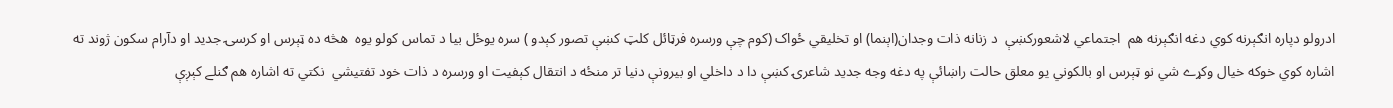ادرولو دپاره انګېرنه کوي دغه انګېرنه هم  اجتماعي لاشعورکښې  د زنانه ذات وجدان(اېنما) او تخليقي ځواک (کوم چې ورسره فرټائل کلټ کښې تصور کېدو ) سره يوځل بيا د تماس کولو يوه  هڅه ده ټېرس او کرسۍ جديد او دآرام سکون ژوند ته اشاره کوي خوکه خيال وکړے شي نو ټېرس او بالکوني يو معلق حالت راښائې په دغه وجه جديد شاعرۍ کښې دا د داخلي او بيرونې دنيا تر منځه د انتقال کېفيت او ورسره د ذات خود تفتيشي  نکتي ته اشاره هم ګنلے کېږې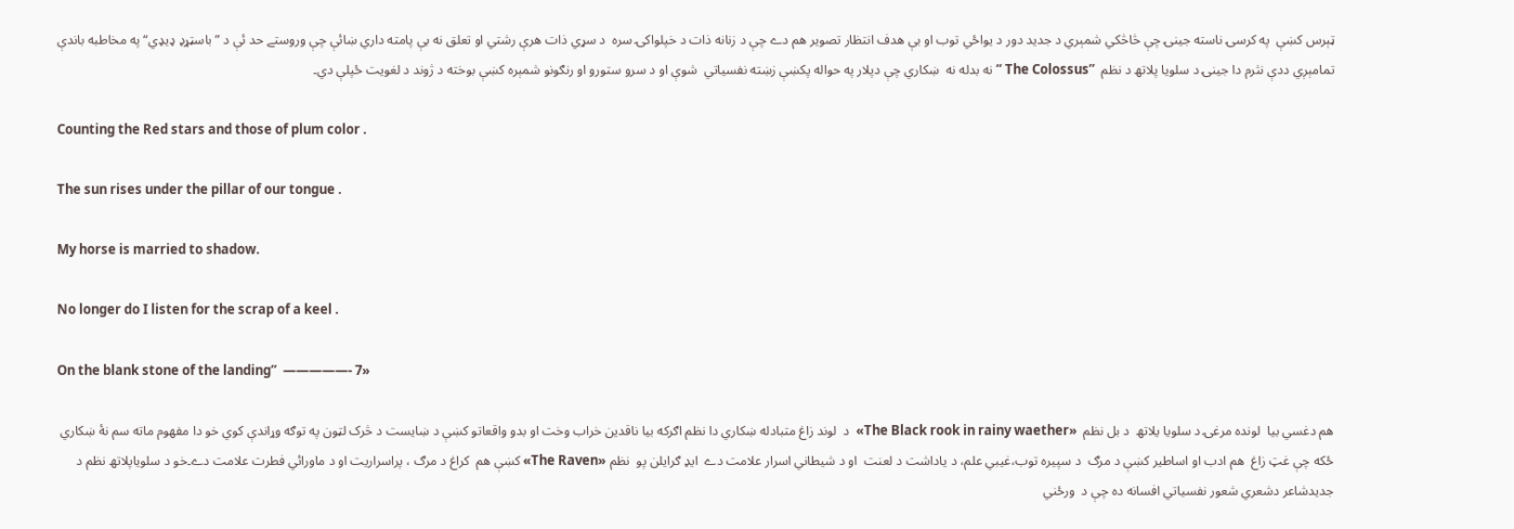ټېرس کښې  په کرسۍ ناسته جينۍ چې څاڅکي شمېري د جديد دور د يواځي توب او بې هدف انتظار تصوير هم دے چې د زنانه ذات د خپلواکۍ سره  د سړي ذات هرې رشتي او تعلق نه بې پامته داري ښائې چې وروستے حد ئې د ”باسټړډ ډيډي“ په مخاطبه باندې تمامېږي ددې نثرم دا جينۍ د سلويا پلاتھ د نظم  ”The Colossus “ نه بدله نه  ښکاري چې دپلار په حواله پکښې زښته نفسياتي  شوې او د سرو ستورو او رنګونو شمېره کښې بوخته د ژوند د لغويت ځپلې دي۔

Counting the Red stars and those of plum color .

The sun rises under the pillar of our tongue .

My horse is married to shadow.

No longer do I listen for the scrap of a keel .

On the blank stone of the landing”  —————- 7»

هم دغسي بيا  لونده مرغۍ د سلويا يلاتھ  د بل نظم  «The Black rook in rainy waether»  د  لوند زاغ متبادله ښکاري دا نظم اګرکه بيا ناقدين خراب وخت او بدو واقعاتو کښې د ښايست د څرک لټون په توګه وړاندې کوي خو دا مفهوم ماته سم نۀ ښکاري ځکه چې غټ زاغ  هم ادب او اساطير کښې د مرګ  د سپيره توب،غيبي علم، د ياداشت د لعنت  او د شيطاني اسرار علامت دے‌  ايډ ګرايلن پو  نظم «The Raven» کښې هم  کراغ د مرګ ، پراسراريت او د ماورائي فطرت علامت دے۔خو د سلوياپلاتھ نظم د جديد‌شاعر دشعري شعور نفسياتي افسانه ده چې د  ورځني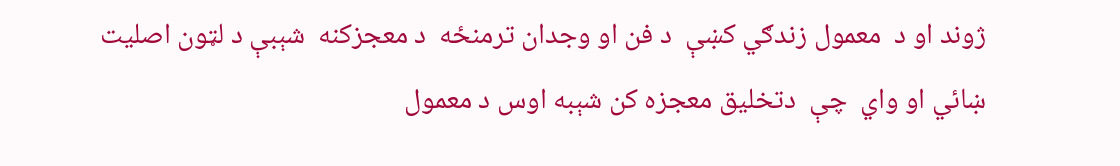ژوند او د  معمول زندګي کښې  د فن او وجدان ترمنځه  د معجزکنه  شېبې د لټون اصليت ښائي او واي  چې  د‌تخليق معجزه کن شېبه اوس د معمول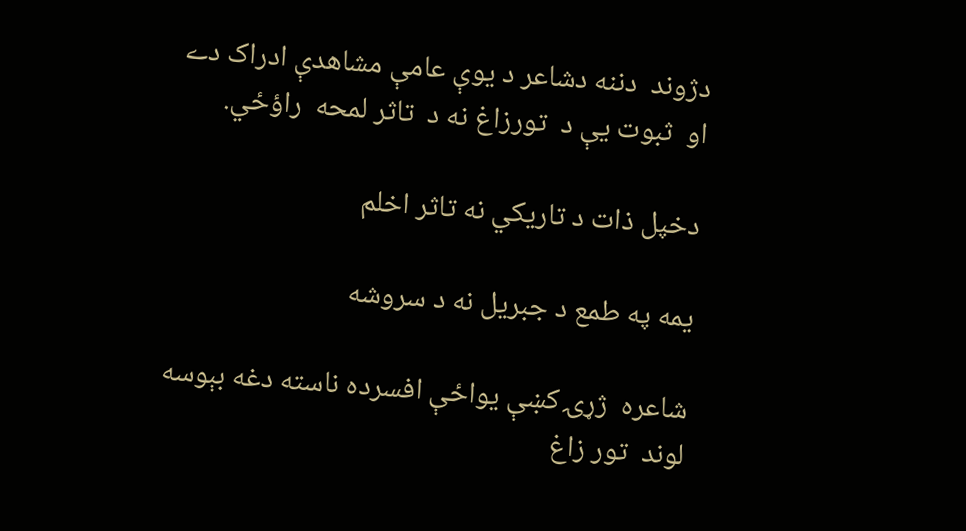دژوند  دننه دشاعر د يوې عامې مشاهدې ادراک دے او  ثبوت يې د  تورزاغ نه د  تاثر لمحه  راؤځي.

دخپل ذات د‌ تاريکي نه تاثر اخلم

يمه په طمع د جبريل نه د سروشه

شاعره  ژړۍ کښې يواځې افسرده ناسته دغه بېوسه لوند  تور زاغ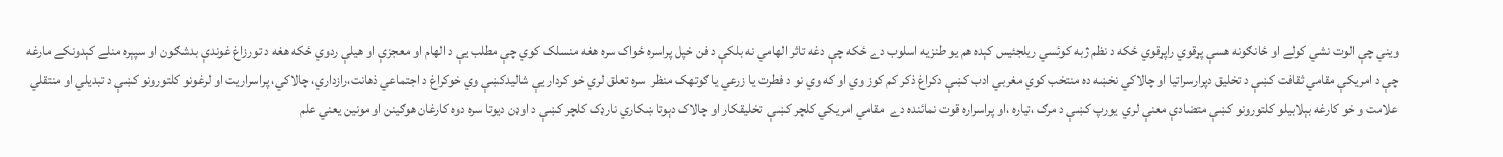ويني چې الوت نشي کولے او ځانګونه هسې پړقوي راپړقوي ځکه د نظم ژبه کوئسي ريلجئيس کېده هم يو طنزيه اسلوب دے ځکه چې دغه تاثر الهامي نه بلکې د فن خپل پراسره ځواک‌ سره هغه منسلک کوي چې مطلب يې د الهام او معجزې او هيلې رد‌وي ځکه هغه د تورزاغ غوندې بدشګون او سپېره منلے کېدونکے مارغه چې د امريکې مقامي ثقافت کښې د تخليق دپرارسراتيا او چالاکي نخښه ده منتخب کوي مغربي ادب کښې دکراغ ذکر کم کوز وي او که وي نو د فطرت يا زرعي يا ګوتهک منظر  سره تعلق لري خو کردار يې شاليد‌کښې وي خوکراغ د اجتماعي ذهانت،رازداري، چالاکي، پراسراريت او لرغونو کلتورونو کښې د تبديلي او منتقلي علامت و خو کارغه بېلابيلو کلتورونو کښې متضادې معنې لري  يورپ کښې د مرګ ،تياره ،او پراسراره قوت نمائنده دے  مقامي امريکي کلچر کښې  تخليقکار او چالاک دېوتا ښکاري نارډک کلچر کښې د اوډن ديوتا سره دوه کارغان هوګينن او مونين يعني علم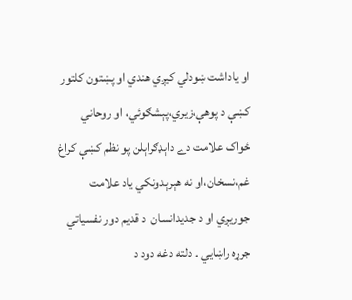او ياداشت ښودلي کيږي هندي او پښتون کلتور کښې د پوهې،زيري،پېشګوئي، او روحاني ځواک علامت دے داېډګراېلن پو نظم کښې کراغ غم،نسخان،او نه هېرېدونکي ياد علامت جوريږي او د جديد‌انسان  د قديم دور نفسياتي جرړه راښايي ۔ دلته دغه دود د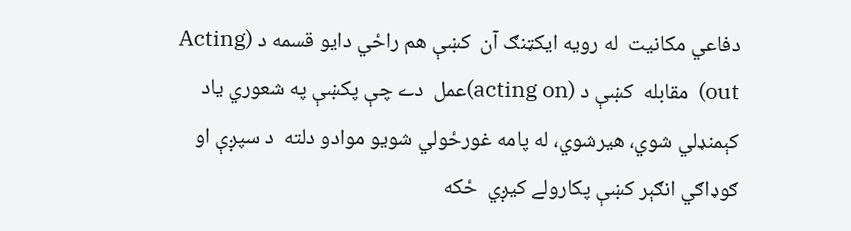دفاعي مکانيت  له رويه ایکټنګ آن  کښې هم راځي دايو قسمه د (Acting out)  مقابله  کښې د (acting on)عمل  دے چې‌ پکښې په شعوري ياد کېمنډلي شوي، هيرشوي، له پامه غورځولي شويو موادو دلته  د سپږې او ګوډاګي انګېر کښې پکارولے کيږي  ځکه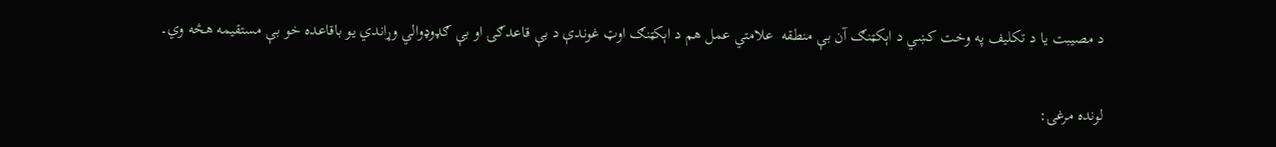د مصيبت يا د تکليف په وخت کښي د اېکټنګ آن بې منطقه  علامتي عمل هم د اېکټنګ اوټ غوندې د بې قاعدګۍ او بې ګډوډوالي وړاندي يو باقاعده خو بې مستقيمه هڅه وي۔

لونده مرغۍ: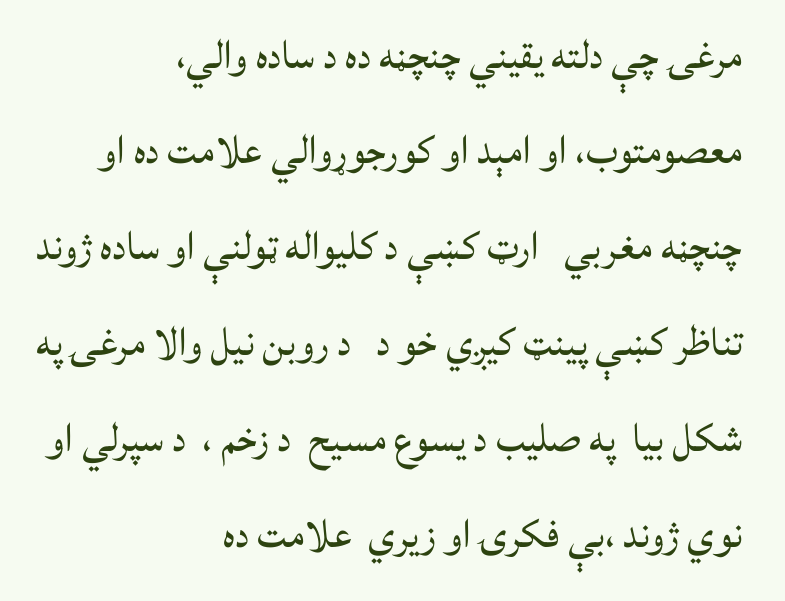مرغۍ چې دلته يقيني چنچڼه ده د ساده والي، معصومتوب، او امېد او کورجوړوالي علامت ده او چنچڼه مغربي   ارټ کښې د کلیواله ټولنې او ساده ژوند تناظر کښې پينټ کيږي خو د   د روبن نيل والا مرغۍ په شکل بيا  په صلیب د‌ يسوع مسيح  د زخم ،  د سپرلي او نوي ژوند ،بې فکرۍ او زيري  علامت ده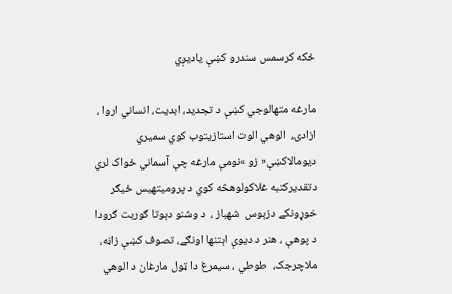ځکه کرسمس سندرو کښې ياديږي

مارغه متهالوجي کښې د تجديد، ابديت، انساني اروا ، ازادۍ،  الوهي الوت استازيتوب کوي سميري ديومالاکښې« زو »نومې مارغه چې آسماني ځواک لري  دتقديرکتبه غلاکولوهڅه کوي د پروميتهيس ځيګر خوړونکے دزېوس  شهباز ،  د وشنو دېوتا ګوربت ګرودا د پوهې ، هنر د ديوې اېتنها اونګے، تصوف کښې زاڼه، ملاچرجک،  طوطي ، سيمرغ دا ټول مارغان د الوهي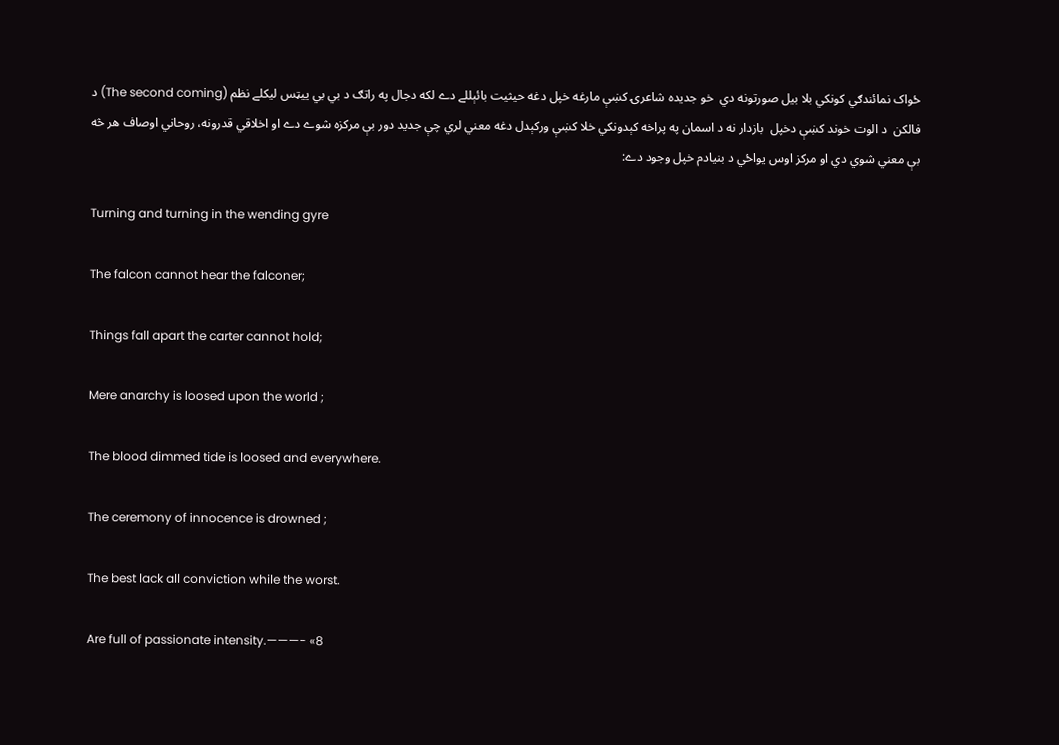ځواک نمائندګي کونکي بلا بيل صورتونه دي  خو جديده شاعرۍ کښې مارغه خپل دغه حيثيت بائېللے دے لکه دجال په راتګ د بي بي ييټس ليکلے نظم (The second coming) د فالکن  د الوت خوند‌ کښې دخپل  بازدار نه د اسمان په پراخه کېدونکي خلا کښې ورکېدل دغه معني لري چې جديد دور بې مرکزه شوے دے او اخلاقي قدرونه، روحاني اوصاف هر څه بې معني شوي دي او مرکز اوس يواځي د بنيادم خپل وجود دے:

Turning and turning in the wending gyre

The falcon cannot hear the falconer;

Things fall apart the carter cannot hold;

Mere anarchy is loosed upon the world ;

The blood dimmed tide is loosed and everywhere.

The ceremony of innocence is drowned ;

The best lack all conviction while the worst.

Are full of passionate intensity.———- «8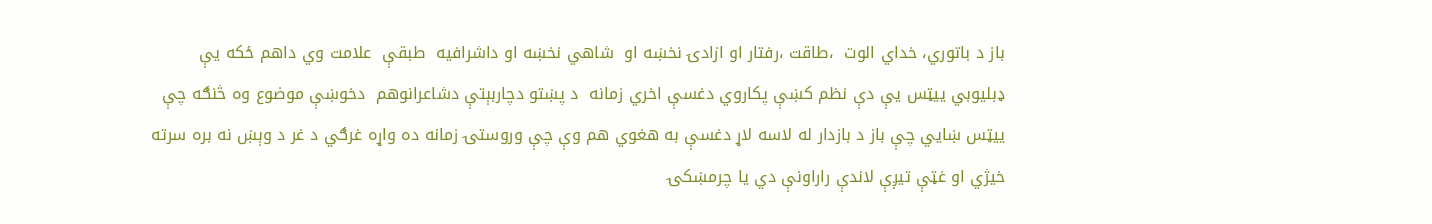باز د باتوري، خداي الوت  ،طاقت ،رفتار او ازادۍ نخښه او  شاهي نخښه او داشرافيه  طبقې  علامت وي داهم ځکه يې ډبليوبي ييټس يې دې نظم کښې پکاروي دغسې اخري زمانه  د پښتو دچاربېتې دشاعرانوهم  دخوښې موضوع وه څنګه چې ييټس ښايي چې باز د بازدار له لاسه لاړ دغسې به هغوي هم وې چې وروستۍ زمانه ده واړه غرګي د غر د وېښ نه بره سرته خيژي او غټې تيږې لاندې راراونې دي يا چرمښکۍ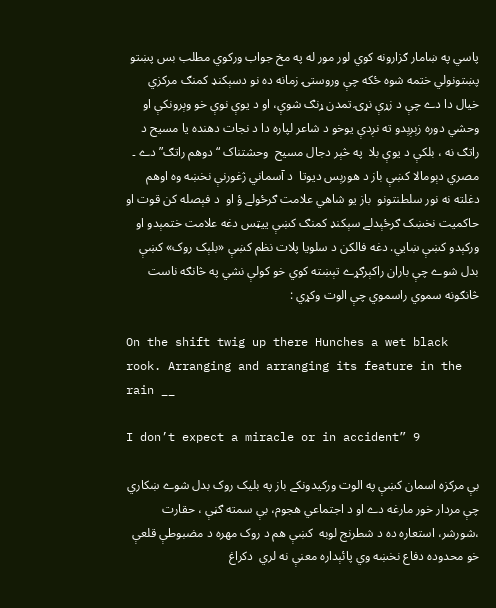پاسي په ښامار ګزارونه کوي لور مور له په مخ جواب ورکوي مطلب بس پښتو پښتونولي ختمه شوه ځکه‌ چې وروستۍ زمانه ده نو دسېکنډ کمنګ مرکزي خیال دا دے چې د زړې نړۍ تمدن ړنګ شوې، او د یوې نوې خو وېرونکې او وحشي دوره زېږېدو ته نږدې یوخو د شاعر لپاره دا د نجات دهنده یا مسیح د راتګ نه ، بلکې د یوې بلا  په څېر دجال مسيح  وحشتناک “دوهم راتګ” دے ۔ مصري دېومالا کښې باز د هورېس ديوتا  د آسماني ژغورنې نخښه وه اوهم دغلته نه نور سلطنتونو  باز يو شاهي علامت ګرځولے ؤ او  د فېصله کن قوت او حاکميت نخښک ګرځېدلے سېکنډ کمنګ کښې ييټس دغه علامت ختمېدو او ورکېدو کښې ښايي. دغه فالکن د سلويا پلات نظم کښې «بلېک روک» کښې بدل شوے چې باران راکېرګړے تېښته کوي خو کولې نشي په څانګه ناست څانګونه سموي راسموي چې الوت وکړي :

On the shift twig up there Hunches a wet black rook. Arranging and arranging its feature in the rain __

I don’t expect a miracle or in accident” 9

بې مرکزه اسمان کښې په الوت ورکيدونکے باز په بليک روک بدل شوے ښکاري  چې مردار خور مارغه دے او د اجتماعي هجوم، بې سمته ګڼې ، حقارت ،شورشر، استعاره ده د شطرنج لوبه  کښې هم د روک مهره د مضبوطې قلعې خو محدوده دفاع نخښه وي پائېداره معنې نه لري  دکراغ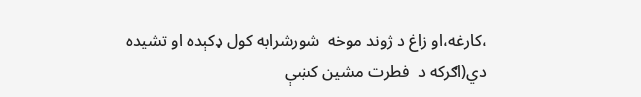،کارغه،او زاغ د ژوند موخه  شورشرابه کول ډکېده او تشيده دي(اګرکه د  فطرت مشين کښې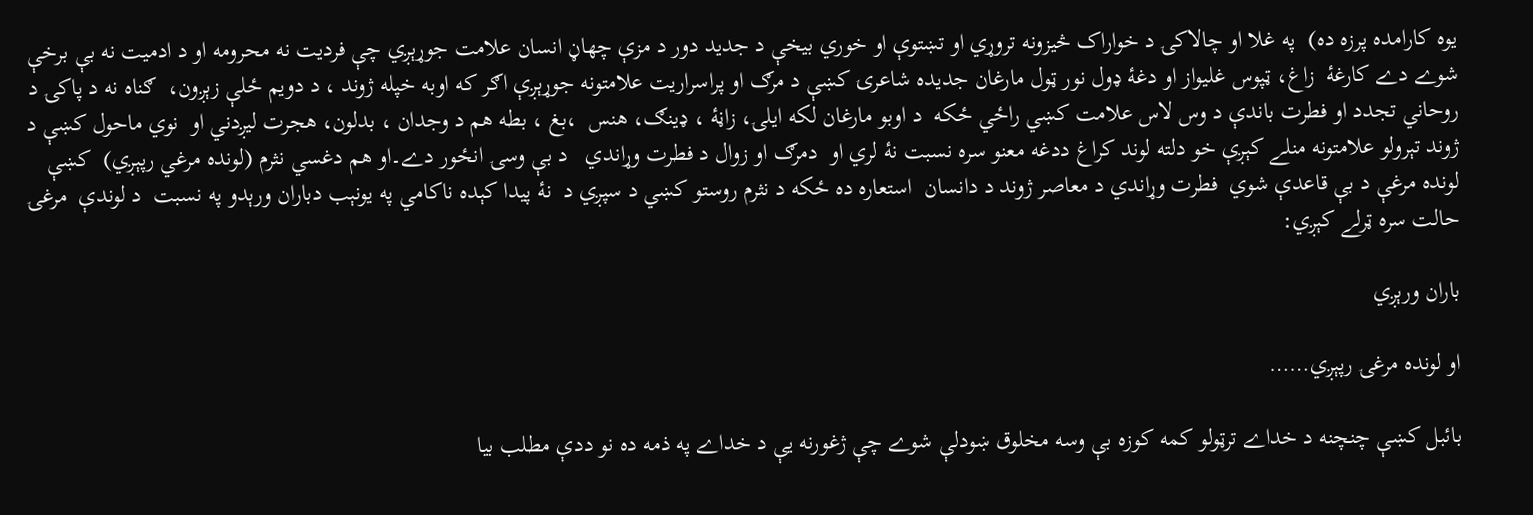يوه کارامده پرزه ده)  په غلا او چالاکۍ د خواراک څيزونه تروړي او تښتوې او خوري بيخې د جديد دور د مزې چهاڼ انسان علامت جوړېږي چې فرديت نه محرومه او د ادميت نه بې برخې شوے دے کارغۀ  زاغ، ټپوس غليواز او دغۀ ډول نور ټول مارغان جديده شاعرۍ کښې د مرګ او پراسراريت علامتونه جوړېږې اګر که اوبه خپله ژوند ، د دويم ځلې زېږون،  ګناه نه د پاکۍ د روحاني تجدد او فطرت باندې د وس لاس علامت کښي راځي ځکه  د اوبو مارغان لکه ايلۍ، زاڼۀ ، ډينګ، هنس  ،بغ ، بطه هم د وجدان ، بدلون، هجرت ليږدني او  نوي ماحول کښې د ژوند تېرولو علامتونه منلے کېږې خو دلته لوند کراغ ددغه معنو سره نسبت نۀ لري او  دمرګ او زوال د فطرت وړاندي   د بې وسۍ انځور دے۔او هم دغسي نثرم (لونده مرغي رپېږي)  کښې لونده مرغې د بې قاعدې شوي  فطرت وړاندي د معاصر ژوند د دانسان  استعاره ده ځکه د نثرم روستو کښي د سپږي د  نۀ پيدا کېده ناکامي په يونېب دباران ورېدو په نسبت  د لوندې  مرغۍ حالت سره ټرلے کېږي:

باران ورېږي

او لونده مرغۍ رپېږي……

بائبل کښې چنچنه د خداے ترټولو کمه کوزه بې وسه مخلوق ښودلې شوے چې ژغورنه يې د خداے په ذمه ده نو ددې مطلب بيا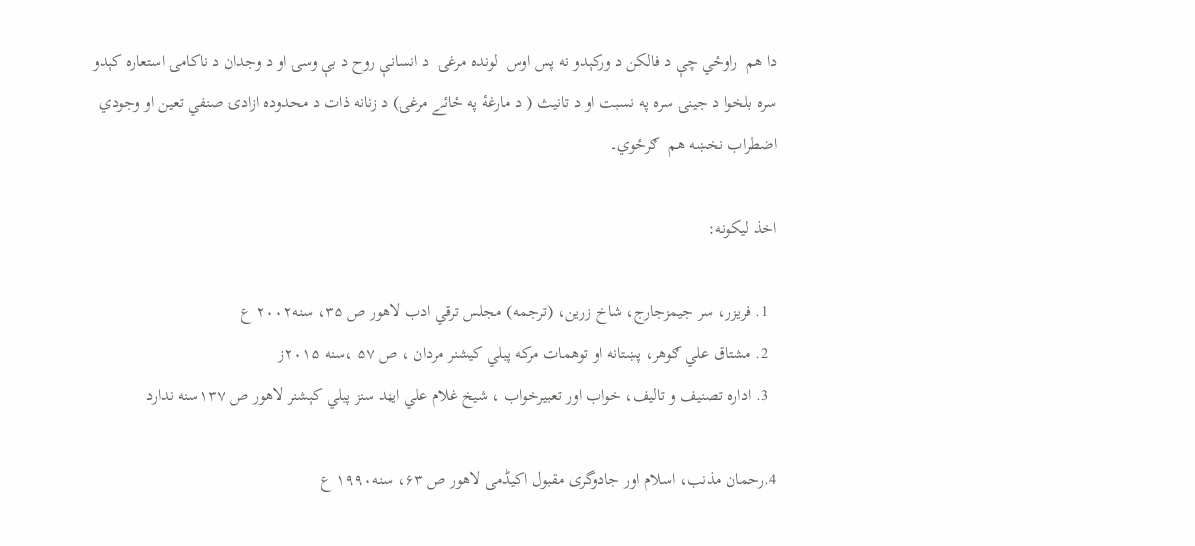دا هم  راوځي چې د فالکن د ورکېدو نه پس اوس  لونده مرغۍ  د انسانې روح د بې وسۍ او د وجدان د ناکامۍ استعاره کېدو سره بلخوا د جينۍ سره په نسبت او د تانيث ( د مارغۀ په ځائے مرغۍ) د زنانه ذات د محدوده ازادۍ صنفي تعين او وجودي اضطراب نخښه هم  ګرځوي۔

اخذ ليکونه:

  1. فريزر، سر جيمزجارج، شاخ زرين، (ترجمه) مجلس ترقي ادب لاهور ص ۳۵، سنه۲۰۰۲ ع
  2. مشتاق علي ګوهر، پښتانه او توهمات مرکه پبلي کيشنر مردان ، ص ۵۷ ،سنه ۲۰۱۵ز
  3. اداره تصنيف و تاليف، خواب اور تعبيرخواب ، شيخ غلام علي ايڼد سنز پبلي کېشنر لاهور ص ۱۳۷سنه ندارد

4.رحمان‌ مذنب، اسلام اور جادوگری مقبول اکیڈمی لاهور ص ۶۳، سنه۱۹۹۰ ع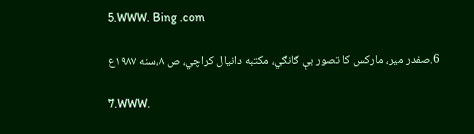5.WWW. Bing .com

6.صفدر مير، مارکس کا تصور بې ګانګي، مکتبه دانيال کراچي، ص ۸،سنه ۱۹۸۷ع

7.WWW.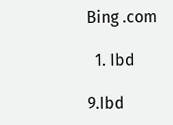Bing .com

  1. Ibd

9.Ibd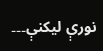نورې ليکنې۔۔۔